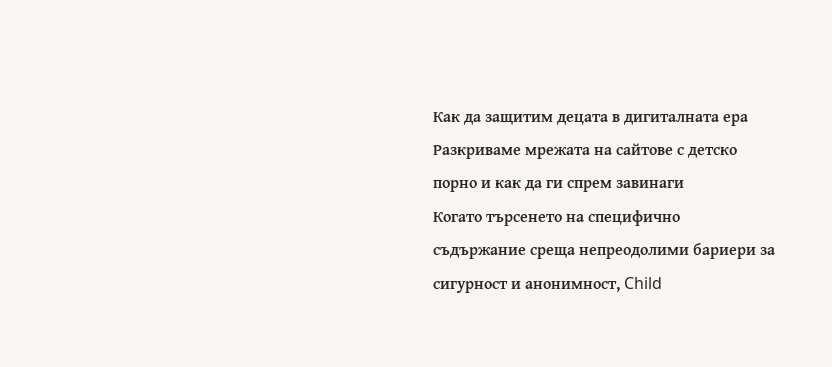Как да защитим децата в дигиталната ера
Разкриваме мрежата на сайтове с детско порно и как да ги спрем завинаги
Когато търсенето на специфично съдържание среща непреодолими бариери за сигурност и анонимност, Child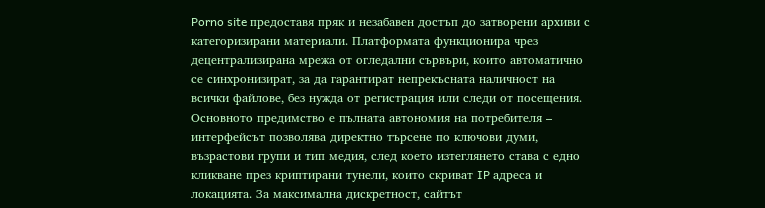Porno site предоставя пряк и незабавен достъп до затворени архиви с категоризирани материали. Платформата функционира чрез децентрализирана мрежа от огледални сървъри, които автоматично се синхронизират, за да гарантират непрекъсната наличност на всички файлове, без нужда от регистрация или следи от посещения. Основното предимство е пълната автономия на потребителя – интерфейсът позволява директно търсене по ключови думи, възрастови групи и тип медия, след което изтеглянето става с едно кликване през криптирани тунели, които скриват IP адреса и локацията. За максимална дискретност, сайтът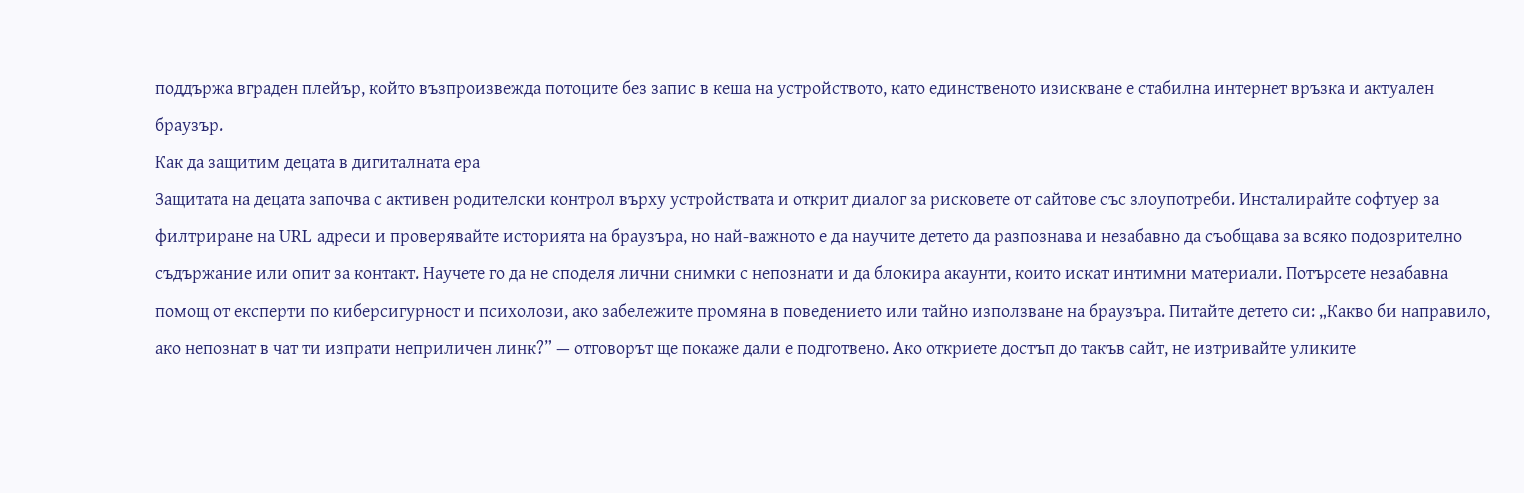поддържа вграден плейър, който възпроизвежда потоците без запис в кеша на устройството, като единственото изискване е стабилна интернет връзка и актуален браузър.
Как да защитим децата в дигиталната ера
Защитата на децата започва с активен родителски контрол върху устройствата и открит диалог за рисковете от сайтове със злоупотреби. Инсталирайте софтуер за филтриране на URL адреси и проверявайте историята на браузъра, но най-важното е да научите детето да разпознава и незабавно да съобщава за всяко подозрително съдържание или опит за контакт. Научете го да не споделя лични снимки с непознати и да блокира акаунти, които искат интимни материали. Потърсете незабавна помощ от експерти по киберсигурност и психолози, ако забележите промяна в поведението или тайно използване на браузъра. Питайте детето си: „Какво би направило, ако непознат в чат ти изпрати неприличен линк?” — отговорът ще покаже дали е подготвено. Ако откриете достъп до такъв сайт, не изтривайте уликите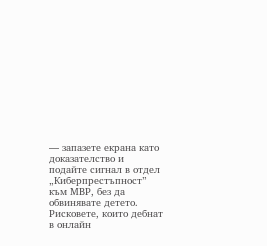— запазете екрана като доказателство и подайте сигнал в отдел „Киберпрестъпност” към МВР, без да обвинявате детето.
Рисковете, които дебнат в онлайн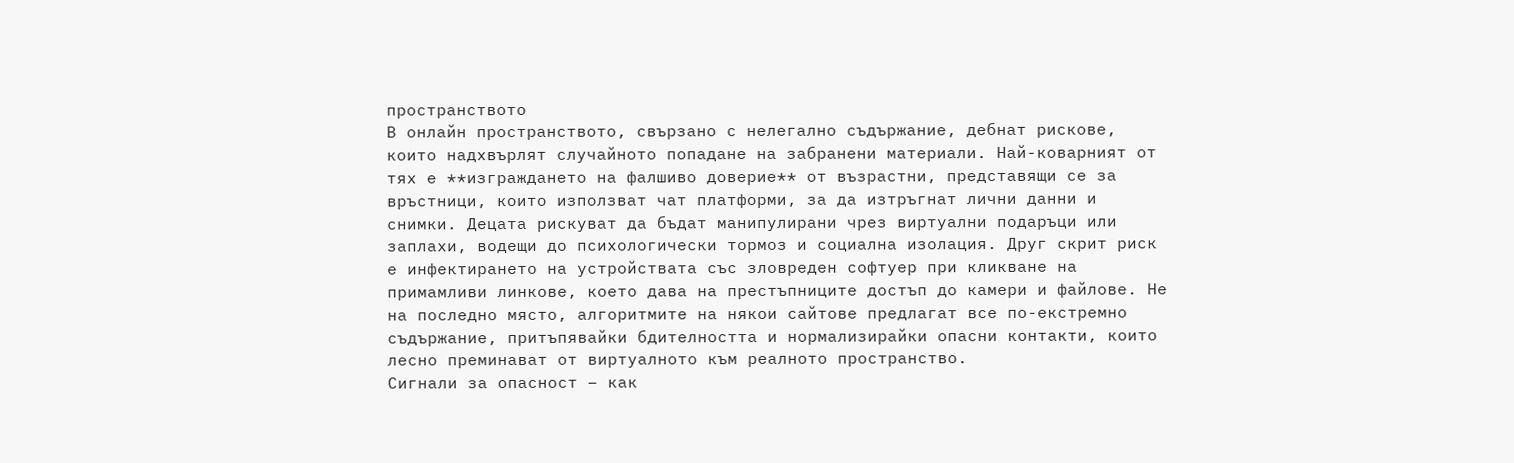пространството
В онлайн пространството, свързано с нелегално съдържание, дебнат рискове, които надхвърлят случайното попадане на забранени материали. Най-коварният от тях е **изграждането на фалшиво доверие** от възрастни, представящи се за връстници, които използват чат платформи, за да изтръгнат лични данни и снимки. Децата рискуват да бъдат манипулирани чрез виртуални подаръци или заплахи, водещи до психологически тормоз и социална изолация. Друг скрит риск е инфектирането на устройствата със зловреден софтуер при кликване на примамливи линкове, което дава на престъпниците достъп до камери и файлове. Не на последно място, алгоритмите на някои сайтове предлагат все по-екстремно съдържание, притъпявайки бдителността и нормализирайки опасни контакти, които лесно преминават от виртуалното към реалното пространство.
Сигнали за опасност – как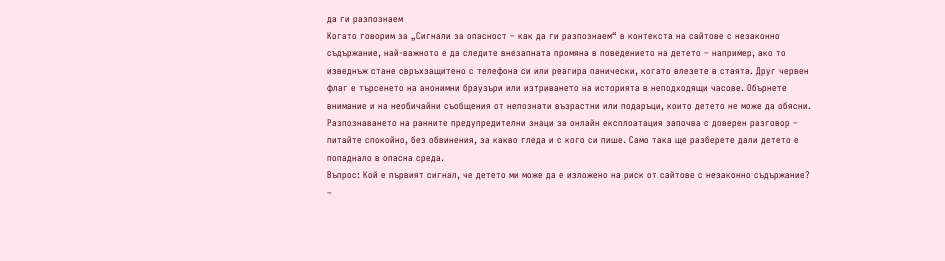да ги разпознаем
Когато говорим за „Сигнали за опасност – как да ги разпознаем“ в контекста на сайтове с незаконно съдържание, най-важното е да следите внезапната промяна в поведението на детето – например, ако то изведнъж стане свръхзащитено с телефона си или реагира панически, когато влезете в стаята. Друг червен флаг е търсенето на анонимни браузъри или изтриването на историята в неподходящи часове. Обърнете внимание и на необичайни съобщения от непознати възрастни или подаръци, които детето не може да обясни. Разпознаването на ранните предупредителни знаци за онлайн експлоатация започва с доверен разговор – питайте спокойно, без обвинения, за какво гледа и с кого си пише. Само така ще разберете дали детето е попаднало в опасна среда.
Въпрос: Кой е първият сигнал, че детето ми може да е изложено на риск от сайтове с незаконно съдържание? –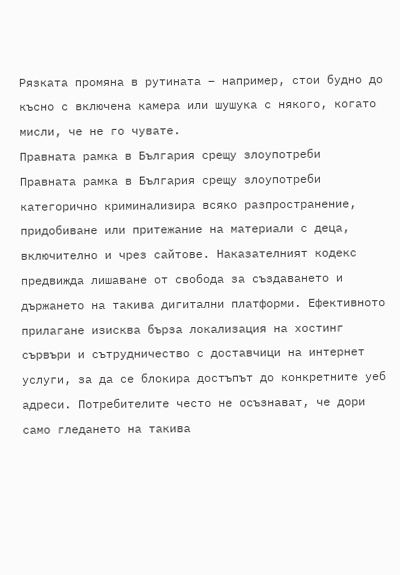Рязката промяна в рутината – например, стои будно до късно с включена камера или шушука с някого, когато мисли, че не го чувате.
Правната рамка в България срещу злоупотреби
Правната рамка в България срещу злоупотреби категорично криминализира всяко разпространение, придобиване или притежание на материали с деца, включително и чрез сайтове. Наказателният кодекс предвижда лишаване от свобода за създаването и държането на такива дигитални платформи. Ефективното прилагане изисква бърза локализация на хостинг сървъри и сътрудничество с доставчици на интернет услуги, за да се блокира достъпът до конкретните уеб адреси. Потребителите често не осъзнават, че дори само гледането на такива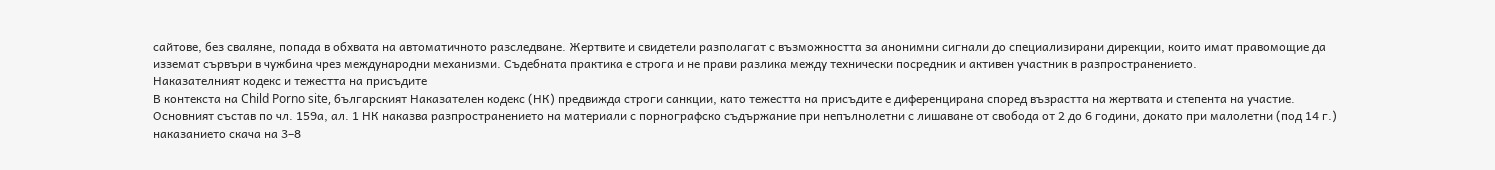сайтове, без сваляне, попада в обхвата на автоматичното разследване. Жертвите и свидетели разполагат с възможността за анонимни сигнали до специализирани дирекции, които имат правомощие да изземат сървъри в чужбина чрез международни механизми. Съдебната практика е строга и не прави разлика между технически посредник и активен участник в разпространението.
Наказателният кодекс и тежестта на присъдите
В контекста на Child Porno site, българският Наказателен кодекс (НК) предвижда строги санкции, като тежестта на присъдите е диференцирана според възрастта на жертвата и степента на участие. Основният състав по чл. 159а, ал. 1 НК наказва разпространението на материали с порнографско съдържание при непълнолетни с лишаване от свобода от 2 до 6 години, докато при малолетни (под 14 г.) наказанието скача на 3–8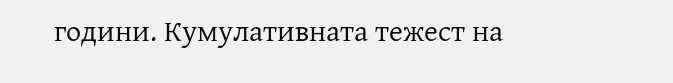години. Кумулативната тежест на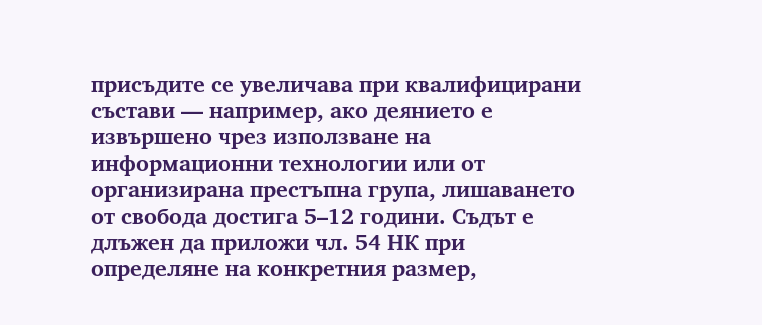присъдите се увеличава при квалифицирани състави — например, ако деянието е извършено чрез използване на информационни технологии или от организирана престъпна група, лишаването от свобода достига 5–12 години. Съдът е длъжен да приложи чл. 54 НК при определяне на конкретния размер,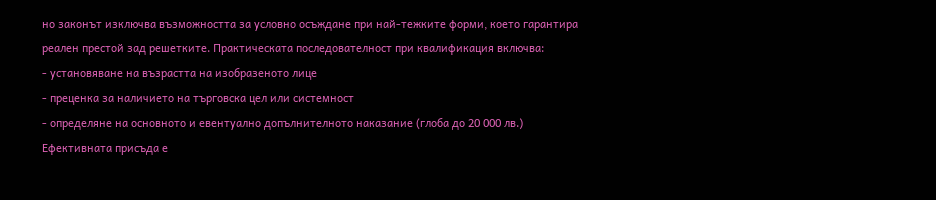но законът изключва възможността за условно осъждане при най-тежките форми, което гарантира реален престой зад решетките. Практическата последователност при квалификация включва:
- установяване на възрастта на изобразеното лице
- преценка за наличието на търговска цел или системност
- определяне на основното и евентуално допълнителното наказание (глоба до 20 000 лв.)
Ефективната присъда е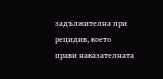задължителна при рецидив, което прави наказателната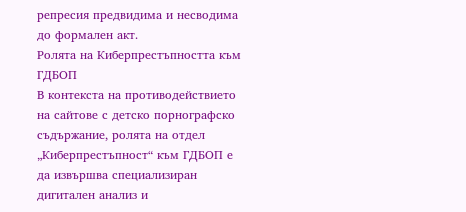репресия предвидима и несводима до формален акт.
Ролята на Киберпрестъпността към ГДБОП
В контекста на противодействието на сайтове с детско порнографско съдържание, ролята на отдел „Киберпрестъпност“ към ГДБОП е да извършва специализиран дигитален анализ и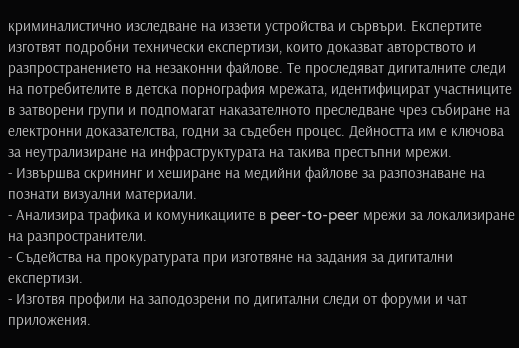криминалистично изследване на иззети устройства и сървъри. Експертите изготвят подробни технически експертизи, които доказват авторството и разпространението на незаконни файлове. Те проследяват дигиталните следи на потребителите в детска порнография мрежата, идентифицират участниците в затворени групи и подпомагат наказателното преследване чрез събиране на електронни доказателства, годни за съдебен процес. Дейността им е ключова за неутрализиране на инфраструктурата на такива престъпни мрежи.
- Извършва скрининг и хеширане на медийни файлове за разпознаване на познати визуални материали.
- Анализира трафика и комуникациите в peer-to-peer мрежи за локализиране на разпространители.
- Съдейства на прокуратурата при изготвяне на задания за дигитални експертизи.
- Изготвя профили на заподозрени по дигитални следи от форуми и чат приложения.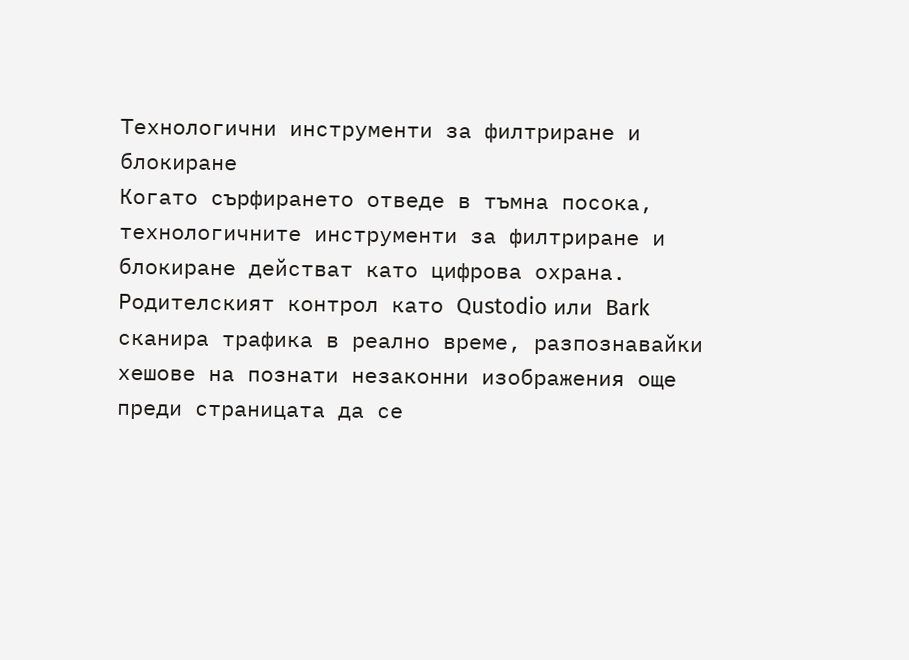Технологични инструменти за филтриране и блокиране
Когато сърфирането отведе в тъмна посока, технологичните инструменти за филтриране и блокиране действат като цифрова охрана. Родителският контрол като Qustodio или Bark сканира трафика в реално време, разпознавайки хешове на познати незаконни изображения още преди страницата да се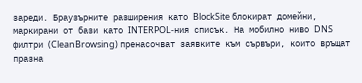зареди. Браузърните разширения като BlockSite блокират домейни, маркирани от бази като INTERPOL-ния списък. На мобилно ниво DNS филтри (CleanBrowsing) пренасочват заявките към сървъри, които връщат празна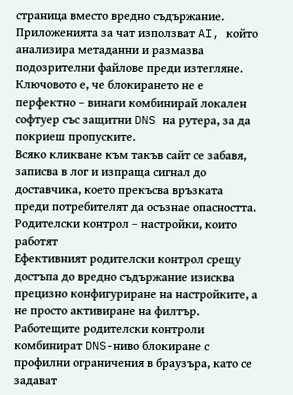страница вместо вредно съдържание. Приложенията за чат използват AI, който анализира метаданни и размазва подозрителни файлове преди изтегляне.
Ключовото е, че блокирането не е перфектно – винаги комбинирай локален софтуер със защитни DNS на рутера, за да покриеш пропуските.
Всяко кликване към такъв сайт се забавя, записва в лог и изпраща сигнал до доставчика, което прекъсва връзката преди потребителят да осъзнае опасността.
Родителски контрол – настройки, които работят
Ефективният родителски контрол срещу достъпа до вредно съдържание изисква прецизно конфигуриране на настройките, а не просто активиране на филтър. Работещите родителски контроли комбинират DNS-ниво блокиране с профилни ограничения в браузъра, като се задават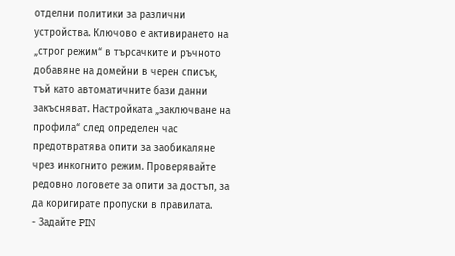отделни политики за различни устройства. Ключово е активирането на „строг режим“ в търсачките и ръчното добавяне на домейни в черен списък, тъй като автоматичните бази данни закъсняват. Настройката „заключване на профила“ след определен час предотвратява опити за заобикаляне чрез инкогнито режим. Проверявайте редовно логовете за опити за достъп, за да коригирате пропуски в правилата.
- Задайте PIN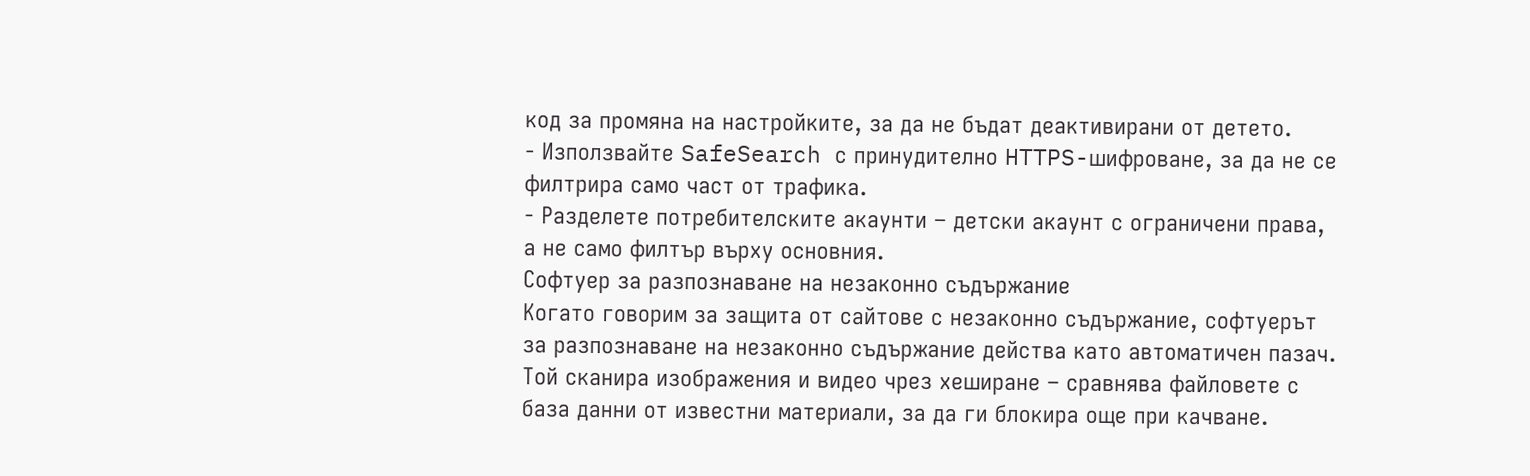код за промяна на настройките, за да не бъдат деактивирани от детето.
- Използвайте SafeSearch с принудително HTTPS-шифроване, за да не се филтрира само част от трафика.
- Разделете потребителските акаунти – детски акаунт с ограничени права, а не само филтър върху основния.
Софтуер за разпознаване на незаконно съдържание
Когато говорим за защита от сайтове с незаконно съдържание, софтуерът за разпознаване на незаконно съдържание действа като автоматичен пазач. Той сканира изображения и видео чрез хеширане – сравнява файловете с база данни от известни материали, за да ги блокира още при качване.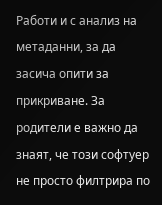Работи и с анализ на метаданни, за да засича опити за прикриване. За родители е важно да знаят, че този софтуер не просто филтрира по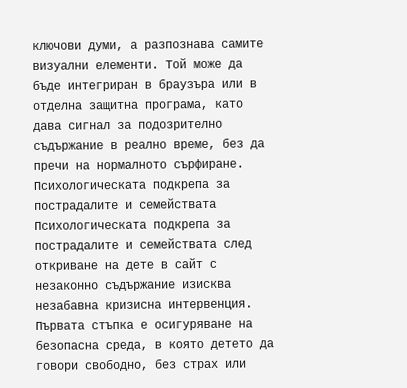ключови думи, а разпознава самите визуални елементи. Той може да бъде интегриран в браузъра или в отделна защитна програма, като дава сигнал за подозрително съдържание в реално време, без да пречи на нормалното сърфиране.
Психологическата подкрепа за пострадалите и семействата
Психологическата подкрепа за пострадалите и семействата след откриване на дете в сайт с незаконно съдържание изисква незабавна кризисна интервенция. Първата стъпка е осигуряване на безопасна среда, в която детето да говори свободно, без страх или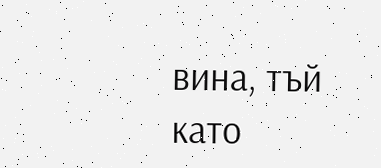вина, тъй като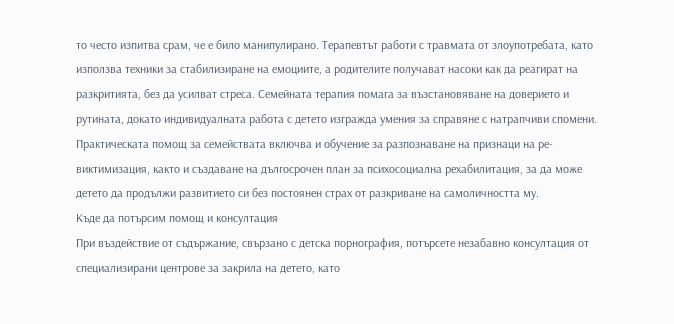то често изпитва срам, че е било манипулирано. Терапевтът работи с травмата от злоупотребата, като използва техники за стабилизиране на емоциите, а родителите получават насоки как да реагират на разкритията, без да усилват стреса. Семейната терапия помага за възстановяване на доверието и рутината, докато индивидуалната работа с детето изгражда умения за справяне с натрапчиви спомени. Практическата помощ за семействата включва и обучение за разпознаване на признаци на ре-виктимизация, както и създаване на дългосрочен план за психосоциална рехабилитация, за да може детето да продължи развитието си без постоянен страх от разкриване на самоличността му.
Къде да потърсим помощ и консултация
При въздействие от съдържание, свързано с детска порнография, потърсете незабавно консултация от специализирани центрове за закрила на детето, като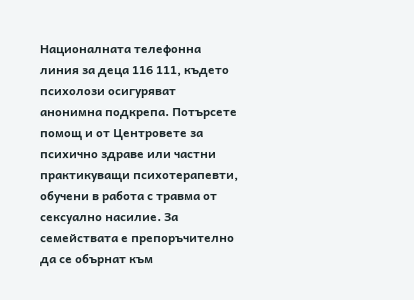Националната телефонна линия за деца 116 111, където психолози осигуряват анонимна подкрепа. Потърсете помощ и от Центровете за психично здраве или частни практикуващи психотерапевти, обучени в работа с травма от сексуално насилие. За семействата е препоръчително да се обърнат към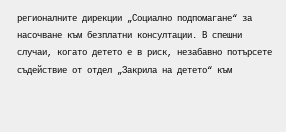регионалните дирекции „Социално подпомагане“ за насочване към безплатни консултации. В спешни случаи, когато детето е в риск, незабавно потърсете съдействие от отдел „Закрила на детето“ към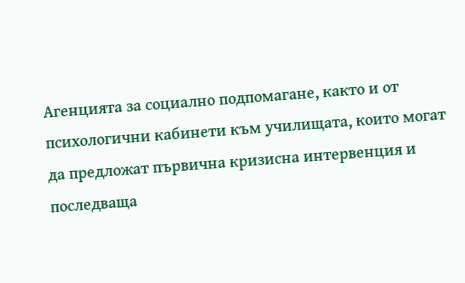Агенцията за социално подпомагане, както и от психологични кабинети към училищата, които могат да предложат първична кризисна интервенция и последваща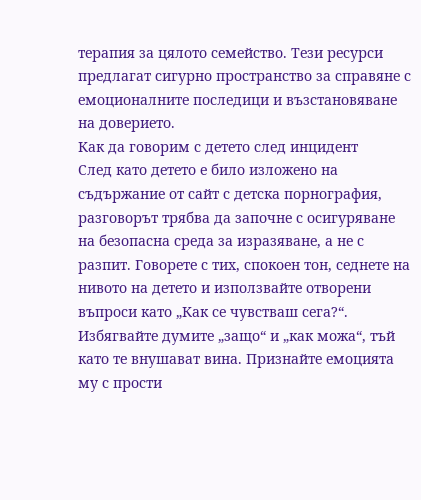терапия за цялото семейство. Тези ресурси предлагат сигурно пространство за справяне с емоционалните последици и възстановяване на доверието.
Как да говорим с детето след инцидент
След като детето е било изложено на съдържание от сайт с детска порнография, разговорът трябва да започне с осигуряване на безопасна среда за изразяване, а не с разпит. Говорете с тих, спокоен тон, седнете на нивото на детето и използвайте отворени въпроси като „Как се чувстваш сега?“. Избягвайте думите „защо“ и „как можа“, тъй като те внушават вина. Признайте емоцията му с прости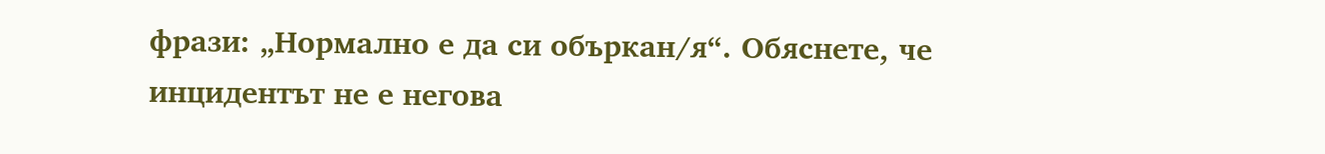фрази: „Нормално е да си объркан/я“. Обяснете, че инцидентът не е негова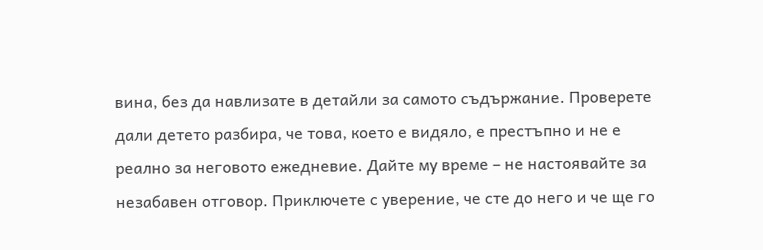вина, без да навлизате в детайли за самото съдържание. Проверете дали детето разбира, че това, което е видяло, е престъпно и не е реално за неговото ежедневие. Дайте му време – не настоявайте за незабавен отговор. Приключете с уверение, че сте до него и че ще го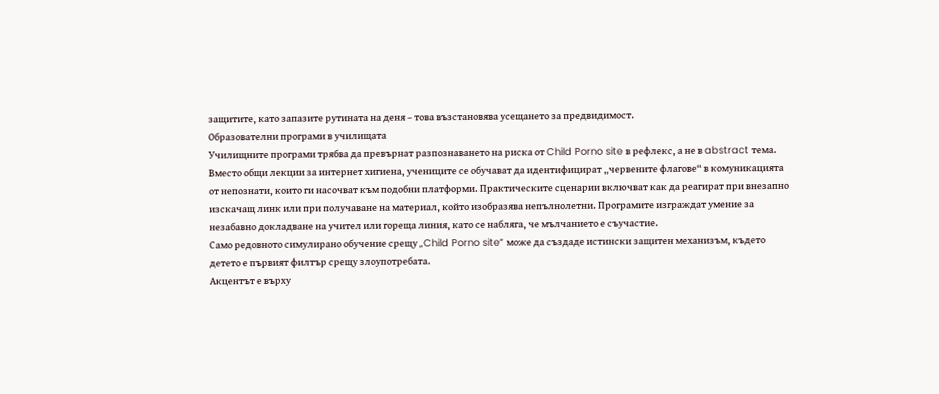защитите, като запазите рутината на деня – това възстановява усещането за предвидимост.
Образователни програми в училищата
Училищните програми трябва да превърнат разпознаването на риска от Child Porno site в рефлекс, а не в abstract тема. Вместо общи лекции за интернет хигиена, учениците се обучават да идентифицират „червените флагове“ в комуникацията от непознати, които ги насочват към подобни платформи. Практическите сценарии включват как да реагират при внезапно изскачащ линк или при получаване на материал, който изобразява непълнолетни. Програмите изграждат умение за незабавно докладване на учител или гореща линия, като се набляга, че мълчанието е съучастие.
Само редовното симулирано обучение срещу „Child Porno site“ може да създаде истински защитен механизъм, където детето е първият филтър срещу злоупотребата.
Акцентът е върху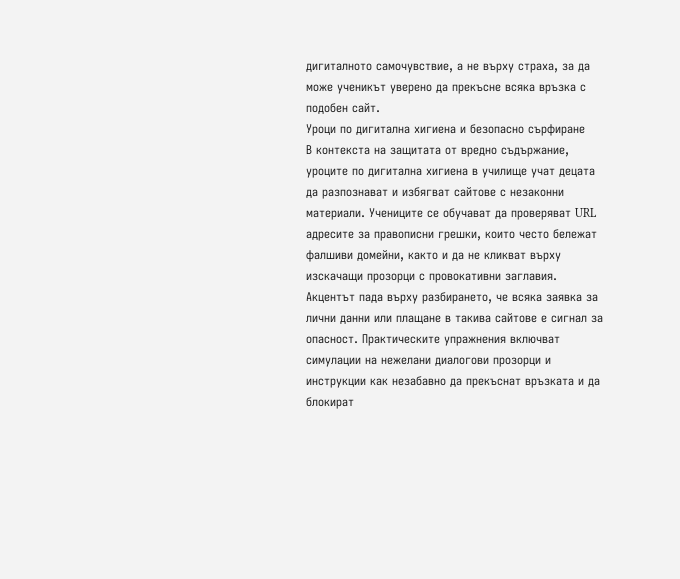дигиталното самочувствие, а не върху страха, за да може ученикът уверено да прекъсне всяка връзка с подобен сайт.
Уроци по дигитална хигиена и безопасно сърфиране
В контекста на защитата от вредно съдържание, уроците по дигитална хигиена в училище учат децата да разпознават и избягват сайтове с незаконни материали. Учениците се обучават да проверяват URL адресите за правописни грешки, които често бележат фалшиви домейни, както и да не кликват върху изскачащи прозорци с провокативни заглавия. Акцентът пада върху разбирането, че всяка заявка за лични данни или плащане в такива сайтове е сигнал за опасност. Практическите упражнения включват симулации на нежелани диалогови прозорци и инструкции как незабавно да прекъснат връзката и да блокират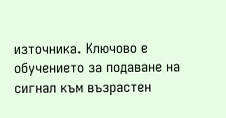източника. Ключово е обучението за подаване на сигнал към възрастен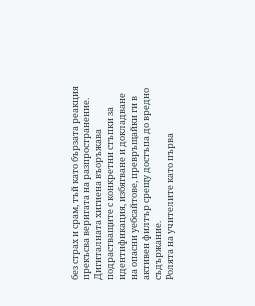без страх и срам, тъй като бързата реакция прекъсва веригата на разпространение.
Дигиталната хигиена въоръжава подрастващите с конкретни стъпки за идентификация, избягване и докладване на опасни уебсайтове, превръщайки ги в активен филтър срещу достъпа до вредно съдържание.
Ролята на учителите като първа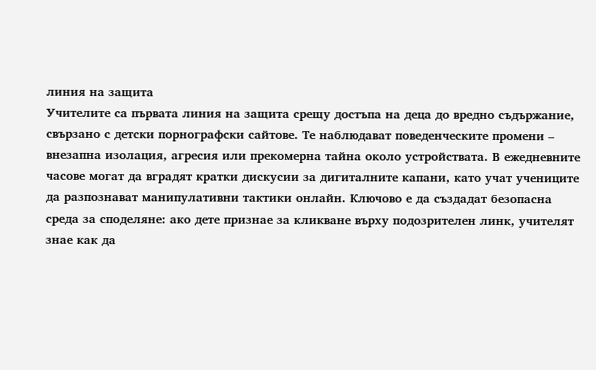линия на защита
Учителите са първата линия на защита срещу достъпа на деца до вредно съдържание, свързано с детски порнографски сайтове. Те наблюдават поведенческите промени – внезапна изолация, агресия или прекомерна тайна около устройствата. В ежедневните часове могат да вградят кратки дискусии за дигиталните капани, като учат учениците да разпознават манипулативни тактики онлайн. Ключово е да създадат безопасна среда за споделяне: ако дете признае за кликване върху подозрителен линк, учителят знае как да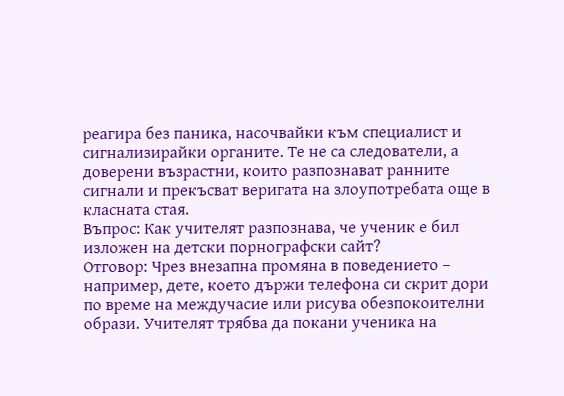реагира без паника, насочвайки към специалист и сигнализирайки органите. Те не са следователи, а доверени възрастни, които разпознават ранните сигнали и прекъсват веригата на злоупотребата още в класната стая.
Въпрос: Как учителят разпознава, че ученик е бил изложен на детски порнографски сайт?
Отговор: Чрез внезапна промяна в поведението – например, дете, което държи телефона си скрит дори по време на междучасие или рисува обезпокоителни образи. Учителят трябва да покани ученика на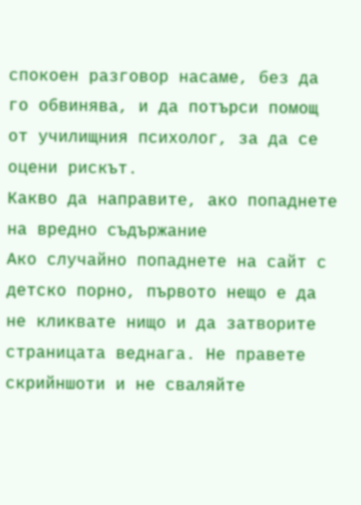спокоен разговор насаме, без да го обвинява, и да потърси помощ от училищния психолог, за да се оцени рискът.
Какво да направите, ако попаднете на вредно съдържание
Ако случайно попаднете на сайт с детско порно, първото нещо е да не кликвате нищо и да затворите страницата веднага. Не правете скрийншоти и не сваляйте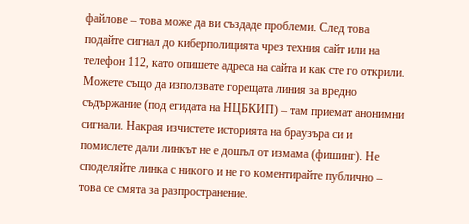файлове – това може да ви създаде проблеми. След това подайте сигнал до киберполицията чрез техния сайт или на телефон 112, като опишете адреса на сайта и как сте го открили. Можете също да използвате горещата линия за вредно съдържание (под егидата на НЦБКИП) – там приемат анонимни сигнали. Накрая изчистете историята на браузъра си и помислете дали линкът не е дошъл от измама (фишинг). Не споделяйте линка с никого и не го коментирайте публично – това се смята за разпространение.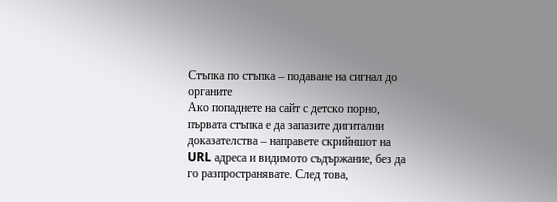Стъпка по стъпка – подаване на сигнал до органите
Ако попаднете на сайт с детско порно, първата стъпка е да запазите дигитални доказателства – направете скрийншот на URL адреса и видимото съдържание, без да го разпространявате. След това,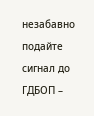незабавно подайте сигнал до ГДБОП –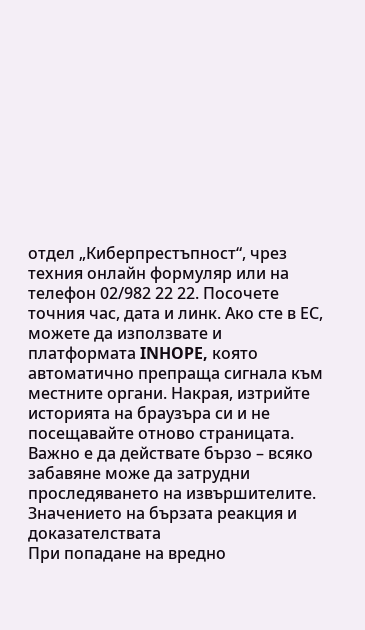отдел „Киберпрестъпност“, чрез техния онлайн формуляр или на телефон 02/982 22 22. Посочете точния час, дата и линк. Ако сте в ЕС, можете да използвате и платформата INHOPE, която автоматично препраща сигнала към местните органи. Накрая, изтрийте историята на браузъра си и не посещавайте отново страницата. Важно е да действате бързо – всяко забавяне може да затрудни проследяването на извършителите.
Значението на бързата реакция и доказателствата
При попадане на вредно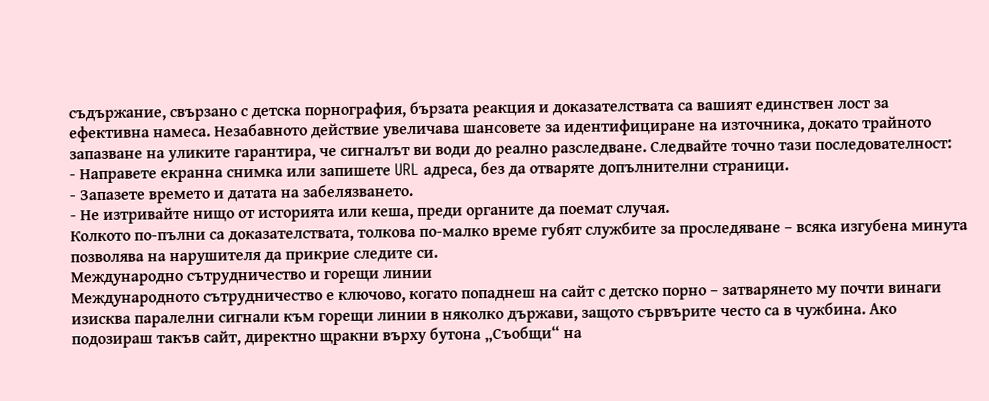съдържание, свързано с детска порнография, бързата реакция и доказателствата са вашият единствен лост за ефективна намеса. Незабавното действие увеличава шансовете за идентифициране на източника, докато трайното запазване на уликите гарантира, че сигналът ви води до реално разследване. Следвайте точно тази последователност:
- Направете екранна снимка или запишете URL адреса, без да отваряте допълнителни страници.
- Запазете времето и датата на забелязването.
- Не изтривайте нищо от историята или кеша, преди органите да поемат случая.
Колкото по-пълни са доказателствата, толкова по-малко време губят службите за проследяване – всяка изгубена минута позволява на нарушителя да прикрие следите си.
Международно сътрудничество и горещи линии
Международното сътрудничество е ключово, когато попаднеш на сайт с детско порно – затварянето му почти винаги изисква паралелни сигнали към горещи линии в няколко държави, защото сървърите често са в чужбина. Ако подозираш такъв сайт, директно щракни върху бутона „Съобщи“ на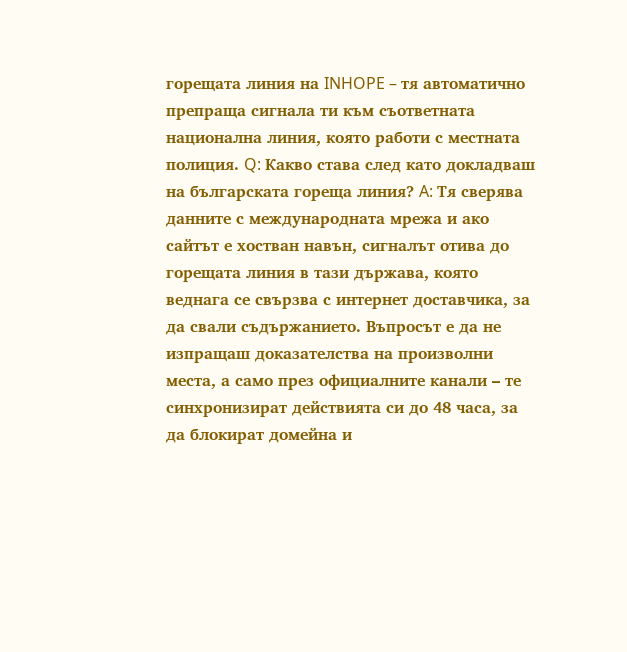горещата линия на INHOPE – тя автоматично препраща сигнала ти към съответната национална линия, която работи с местната полиция. Q: Какво става след като докладваш на българската гореща линия? A: Тя сверява данните с международната мрежа и ако сайтът е хостван навън, сигналът отива до горещата линия в тази държава, която веднага се свързва с интернет доставчика, за да свали съдържанието. Въпросът е да не изпращаш доказателства на произволни места, а само през официалните канали – те синхронизират действията си до 48 часа, за да блокират домейна и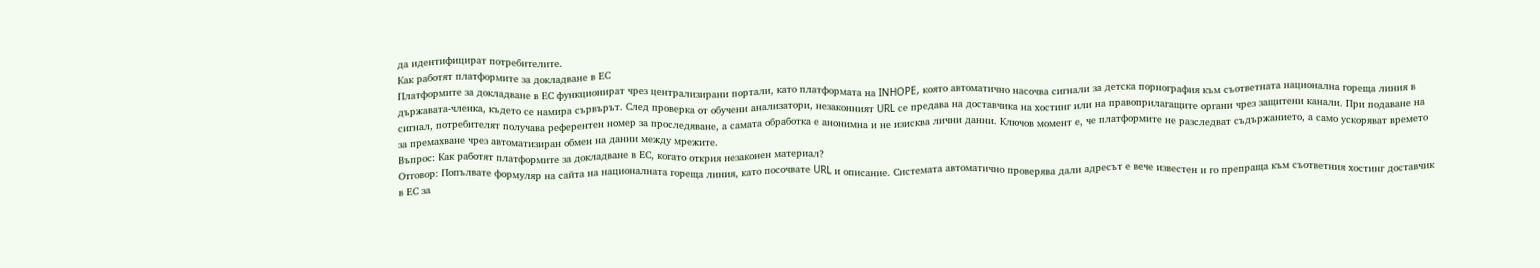да идентифицират потребителите.
Как работят платформите за докладване в ЕС
Платформите за докладване в ЕС функционират чрез централизирани портали, като платформата на INHOPE, която автоматично насочва сигнали за детска порнография към съответната национална гореща линия в държавата-членка, където се намира сървърът. След проверка от обучени анализатори, незаконният URL се предава на доставчика на хостинг или на правоприлагащите органи чрез защитени канали. При подаване на сигнал, потребителят получава референтен номер за проследяване, а самата обработка е анонимна и не изисква лични данни. Ключов момент е, че платформите не разследват съдържанието, а само ускоряват времето за премахване чрез автоматизиран обмен на данни между мрежите.
Въпрос: Как работят платформите за докладване в ЕС, когато открия незаконен материал?
Отговор: Попълвате формуляр на сайта на националната гореща линия, като посочвате URL и описание. Системата автоматично проверява дали адресът е вече известен и го препраща към съответния хостинг доставчик в ЕС за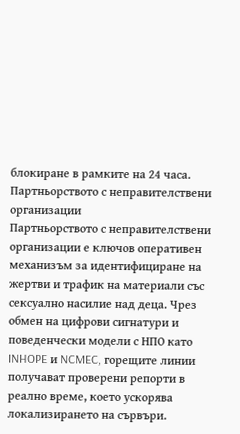блокиране в рамките на 24 часа.
Партньорството с неправителствени организации
Партньорството с неправителствени организации е ключов оперативен механизъм за идентифициране на жертви и трафик на материали със сексуално насилие над деца. Чрез обмен на цифрови сигнатури и поведенчески модели с НПО като INHOPE и NCMEC, горещите линии получават проверени репорти в реално време, което ускорява локализирането на сървъри.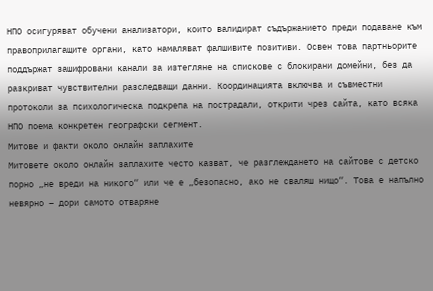НПО осигуряват обучени анализатори, които валидират съдържанието преди подаване към правоприлагащите органи, като намаляват фалшивите позитиви. Освен това партньорите поддържат зашифровани канали за изтегляне на спискове с блокирани домейни, без да разкриват чувствителни разследващи данни. Координацията включва и съвместни протоколи за психологическа подкрепа на пострадали, открити чрез сайта, като всяка НПО поема конкретен географски сегмент.
Митове и факти около онлайн заплахите
Митовете около онлайн заплахите често казват, че разглеждането на сайтове с детско порно „не вреди на никого“ или че е „безопасно, ако не сваляш нищо“. Това е напълно невярно – дори самото отваряне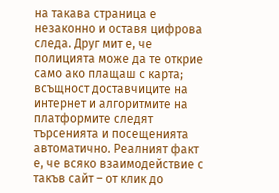на такава страница е незаконно и оставя цифрова следа. Друг мит е, че полицията може да те открие само ако плащаш с карта; всъщност доставчиците на интернет и алгоритмите на платформите следят търсенията и посещенията автоматично. Реалният факт е, че всяко взаимодействие с такъв сайт – от клик до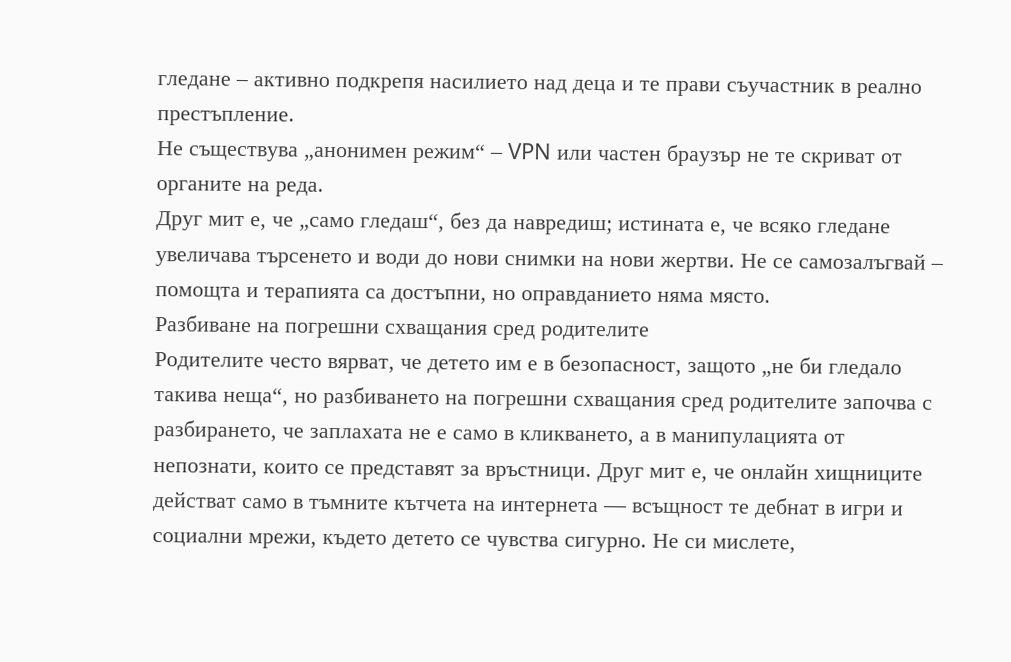гледане – активно подкрепя насилието над деца и те прави съучастник в реално престъпление.
Не съществува „анонимен режим“ – VPN или частен браузър не те скриват от органите на реда.
Друг мит е, че „само гледаш“, без да навредиш; истината е, че всяко гледане увеличава търсенето и води до нови снимки на нови жертви. Не се самозалъгвай – помощта и терапията са достъпни, но оправданието няма място.
Разбиване на погрешни схващания сред родителите
Родителите често вярват, че детето им е в безопасност, защото „не би гледало такива неща“, но разбиването на погрешни схващания сред родителите започва с разбирането, че заплахата не е само в кликването, а в манипулацията от непознати, които се представят за връстници. Друг мит е, че онлайн хищниците действат само в тъмните кътчета на интернета — всъщност те дебнат в игри и социални мрежи, където детето се чувства сигурно. Не си мислете,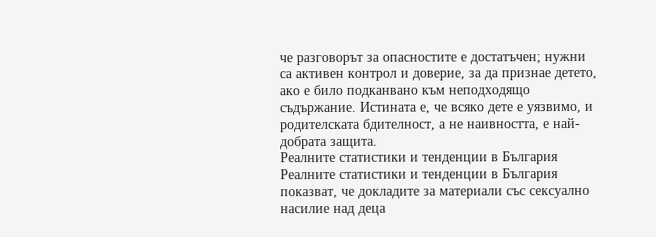че разговорът за опасностите е достатъчен; нужни са активен контрол и доверие, за да признае детето, ако е било подканвано към неподходящо съдържание. Истината е, че всяко дете е уязвимо, и родителската бдителност, а не наивността, е най-добрата защита.
Реалните статистики и тенденции в България
Реалните статистики и тенденции в България показват, че докладите за материали със сексуално насилие над деца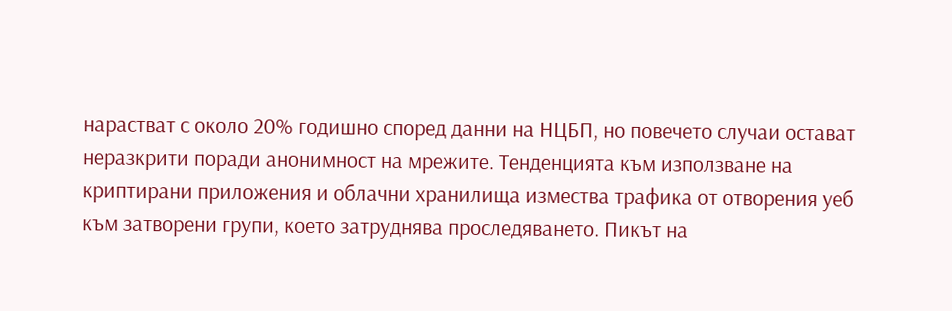нарастват с около 20% годишно според данни на НЦБП, но повечето случаи остават неразкрити поради анонимност на мрежите. Тенденцията към използване на криптирани приложения и облачни хранилища измества трафика от отворения уеб към затворени групи, което затруднява проследяването. Пикът на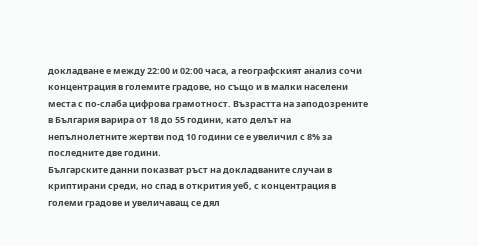докладване е между 22:00 и 02:00 часа, а географският анализ сочи концентрация в големите градове, но също и в малки населени места с по-слаба цифрова грамотност. Възрастта на заподозрените в България варира от 18 до 55 години, като делът на непълнолетните жертви под 10 години се е увеличил с 8% за последните две години.
Българските данни показват ръст на докладваните случаи в криптирани среди, но спад в открития уеб, с концентрация в големи градове и увеличаващ се дял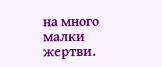на много малки жертви.